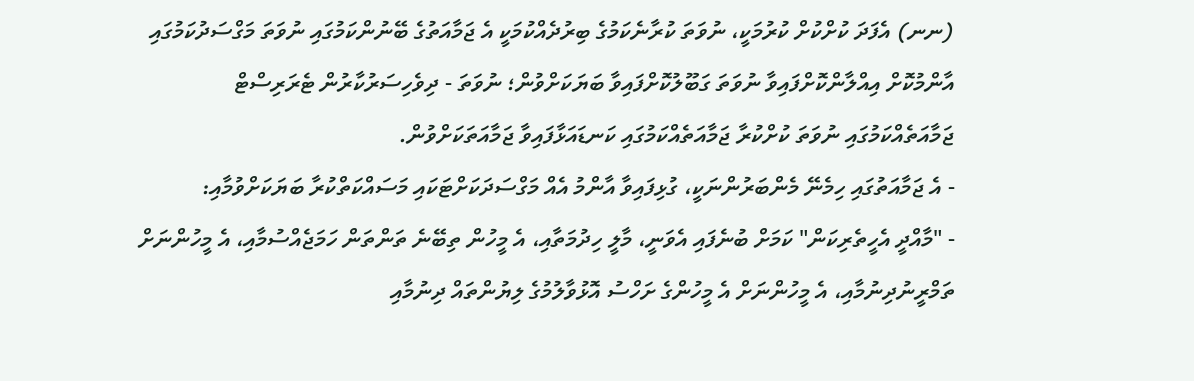(ނނ) އެފަދަ ކުށްކުށް ކުރުމަކީ، ނުވަތަ ކުރާނެކަމުގެ ބިރުދެއްކުމަކީ އެ ޖަމާއަތުގެ ބޭނުންކަމުގައި ނުވަތަ މަގްސަދުކަމުގައި އާންމުކޮށް އިއްލާންކޮށްފައިވާ ނުވަތަ ގަބޫލުކޮށްފައިވާ ބަޔަކަށްވުން؛ ނުވަތަ - ދިވެހިސަރުކާރުން ޓެރަރިސްޓް ޖަމާއަތެއްކަމުގައި ނުވަތަ ކުށްކުރާ ޖަމާއަތެއްކަމުގައި ކަނޑައަޅާފައިވާ ޖަމާއަތަކަށްވުން.
- އެ ޖަމާއަތުގައި ހިމެނޭ މެންބަރުންނަކީ، ގުޅިފައިވާ އާންމު އެއް މަގްސަދަކަށްޓަކައި މަސައްކަތްކުރާ ބަޔަކަށްވުމާއި:
- "މާއްދީ އެހީތެރިކަން" ކަމަށް ބުނެފައި އެވަނީ، މާލީ ހިދުމަތާއި، އެ މީހުން ތިބޭނެ ތަންތަން ހަމަޖެއްސުމާއި، އެ މީހުންނަށް ތަމްރީނުދިނުމާއި، އެ މީހުންނަށް އެ މީހުންގެ ށަހްސު އޮޅުވާލުމުގެ ލިޔުންތައް ދިނުމާއި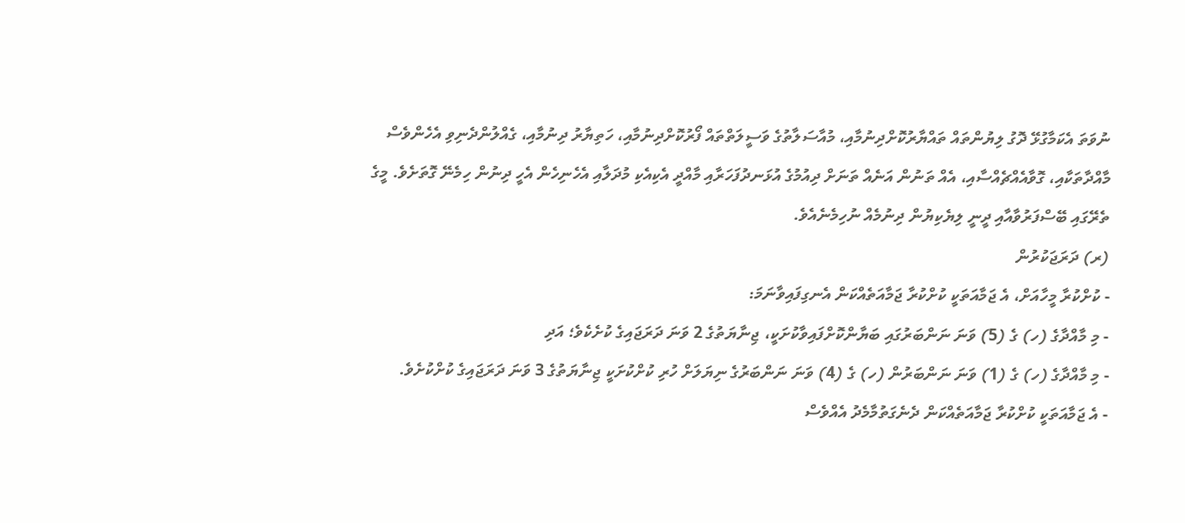ނުވަތަ އެކަމާގުޅޭ ދޮގު ލިޔުންތައް ތައްޔާރުކޮށްދިނުމާއި، މުއާސަލާތުގެ ވަސީލަތްތައް ފޯރުކޮށްދިނުމާއި، ހަތިޔާރު ދިނުމާއި، ގެއްލުންދެނިވި އެހެންވެސް މާއްދާތަކާއި، ގޮވާއެއްޗެއްސާއި، އެއް ތަނުން އަނެއް ތަނަށް ދިއުމުގެ އުޅަނދުފަހަރާއި މާއްދީ އެކިއެކި މުދަލާއި އެހެނިހެން އެހީ ދިނުން ހިމެނޭ ގޮތަށެވެ. މީގެ ތެރޭގައި ބޭސްފަރުވާއާއި ދީނީ ލިޔެކިޔުން ދިނުމެއް ނުހިމެނެއެވެ.
(ރ) ދަރަޖަކުރުން
- ކުށްކުރާ މީހާއަށް، އެ ޖަމާއަތަކީ ކުށްކުރާ ޖަމާއަތެއްކަން އެނގިފައިވާނަމަ:
- މި މާއްދާގެ (ހ) ގެ (5) ވަނަ ނަންބަރުގައި ބަޔާންކޮށްފައިވާކުށަކީ، ޖިނާޔަތުގެ 2 ވަނަ ދަރަޖައިގެ ކުށެކެވެ؛ އަދި
- މި މާއްދާގެ (ހ) ގެ (1) ވަނަ ނަންބަރުން (ހ) ގެ (4) ވަނަ ނަންބަރުގެ ނިޔަލަށް ހުރި ކުށްކުށަކީ ޖިނާޔަތުގެ 3 ވަނަ ދަރަޖައިގެ ކުށްކުށެވެ.
- އެ ޖަމާއަތަކީ ކުށްކުރާ ޖަމާއަތެއްކަން ދެނެގަތުމާމެދު އެއްވެސް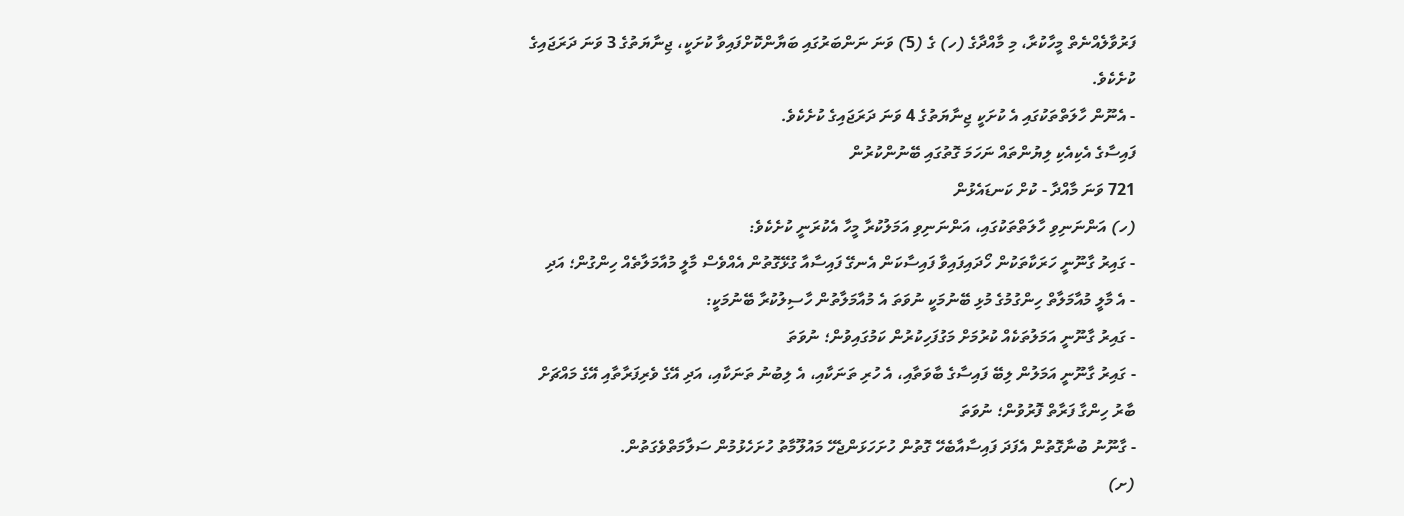ފަރުވާލެއްނެތް މީހާކުރާ، މި މާއްދާގެ (ހ) ގެ (5) ވަނަ ނަންބަރުގައި ބަޔާންކޮށްފައިވާ ކުށަކީ، ޖިނާޔަތުގެ 3 ވަނަ ދަރަޖައިގެ ކުށެކެވެ.
- އެނޫން ހާލަތްތަކުގައި އެ ކުށަކީ ޖިނާޔަތުގެ 4 ވަނަ ދަރަޖައިގެ ކުށެކެވެ.
ފައިސާގެ އެކިއެކި ލިޔުންތައް ނަހަމަ ގޮތުގައި ބޭނުންކުރުން
721 ވަނަ މާއްދާ - ކުށް ކަނޑައެޅުން
(ހ) އަންނަނިވި ހާލަތްތަކުގައި، އަންނަނިވި އަމަލުކުރާ މީހާ އެކުރަނީ ކުށެކެވެ:
- ގައިރު ގާނޫނީ ހަރަކާތަކުން ހޯދައިފައިވާ ފައިސާކަން އެނގޭ ފައިސާއާ ގުޅޭގޮތުން އެއްވެސް މާލީ މުއާމަލާތެއް ހިންގުން؛ އަދި
- އެ މާލީ މުއާމަލާތް ހިންގުމުގެ މުޅި ބޭނުމަކީ ނުވަތަ އެ މުއާމަލާތުން ހާސިލުކުރާ ބޭނުމަކީ:
- ގައިރު ގާނޫނީ އަމަލުތަކެއް ކުރުމަށް މަގުފަހިކުރުން ކަމުގައިވުން؛ ނުވަތަ
- ގައިރު ގާނޫނީ އަމަލުން ލިބޭ ފައިސާގެ ބާވަތާއި، އެ ހުރި ތަނަކާއި، އެ ލިބުނު ތަނަކާއި، އަދި އޭގެ ވެރިފަރާތާއި އޭގެ މައްޗަށް ބާރު ހިންގާ ފަރާތް ފޮރުވުން؛ ނުވަތަ
- ގާނޫނު ބުނާގޮތުން އެފަދަ ފައިސާއާބެހޭ ގޮތުން ހުށަހަޅަންޖެހޭ މައުލޫމާތު ހުށަހެޅުމުން ސަލާމަތްވެގަތުން.
(ށ)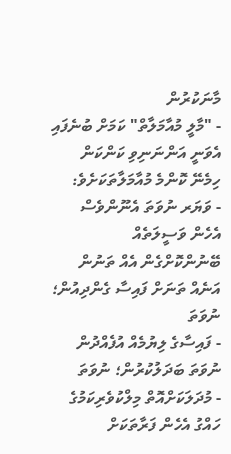މާނަކުރުން
- "މާލީ މުއާމަލާތް" ކަމަށް ބުނެފައި އެވަނީ އަންނަނިވި ކަންކަން ހިމެނޭ ކޮންމެ މުއާމަލާތަކަށެވެ:
- ވަޔަރ ނުވަތަ އެނޫންވެސް އެހެން ވަސީލަތެއް ބޭނުންކޮށްގެން އެއް ތަނުން އަނެއް ތަނަށް ފައިސާ ގެންދިއުން؛ ނުވަތަ
- ފައިސާގެ ލިޔުމެއް އުފެއްދުން ނުވަތަ ބަދަލުކުރުން؛ ނުވަތަ
- މުދަލަކަށްއޮތް މިލްކުވެރިކަމުގެ ހައްގު އެހެން ފަރާތަކަށް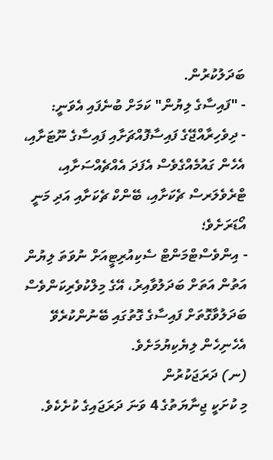ބަދަލުކުރުން.
- "ފައިސާގެ ލިޔުން" ކަމަށް ބުނެފައި އެވަނީ:
- ދިވެހިރާއްޖޭގެ ފައިސާފޮއްޗަށާއި ފައިސާގެ ނޫޓަށާއި، އެހެން ގައުމެއްގެވެސް އެފަދަ އެއްޗެއްސަށާއި، ޓްރެވެލަރސް ޗެކަށާއި، ބޭންކް ޗެކަށާއި އަދި މަނީ އޯޑަރަށެވެ؛
- އިންވެސްޓްމަންޓް ސެކިއުރިޓީއަށް ނުވަތަ ލިޔުން އަތުން އަތަށް ބަދަލުވާއިރު، އޭގެ މިލްކުވެރިކަންވެސް ބަދަލުވާގޮތަށް ފައިސާގެ ގޮތުގައި ބޭނުންކުރެވޭ އެހެނިހެން ލިޔެކިޔުމަށެވެ.
(ނ) ދަރަޖަކުރުން
މި ކުށަކީ ޖިނާޔަތުގެ 4 ވަނަ ދަރަޖައިގެ ކުށެކެވެ.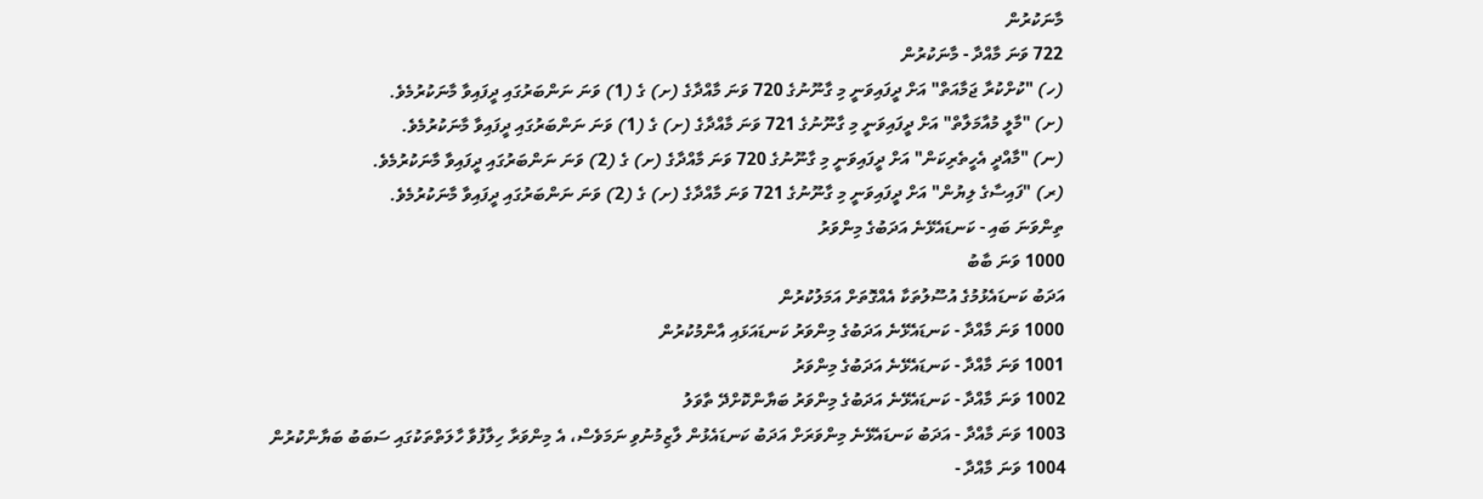މާނަކުރުން
722 ވަނަ މާއްދާ - މާނަކުރުން
(ހ) "ކުށްކުރާ ޖަމާއަތް" އަށް ދީފައިވަނީ މި ގާނޫނުގެ 720 ވަނަ މާއްދާގެ (ށ) ގެ (1) ވަނަ ނަންބަރުގައި ދީފައިވާ މާނަކުރުމެވެ.
(ށ) "މާލީ މުއާމަލާތް" އަށް ދީފައިވަނީ މި ގާނޫނުގެ 721 ވަނަ މާއްދާގެ (ށ) ގެ (1) ވަނަ ނަންބަރުގައި ދީފައިވާ މާނަކުރުމެވެ.
(ނ) "މާއްދީ އެހީތެރިކަން" އަށް ދީފައިވަނީ މި ގާނޫނުގެ 720 ވަނަ މާއްދާގެ (ށ) ގެ (2) ވަނަ ނަންބަރުގައި ދީފައިވާ މާނަކުރުމެވެ.
(ރ) "ފައިސާގެ ލިޔުން" އަށް ދީފައިވަނީ މި ގާނޫނުގެ 721 ވަނަ މާއްދާގެ (ށ) ގެ (2) ވަނަ ނަންބަރުގައި ދީފައިވާ މާނަކުރުމެވެ.
ތިންވަނަ ބައި - ކަނޑައެޅޭނެ އަދަބުގެ މިންވަރު
1000 ވަނަ ބާބު
އަދަބު ކަނޑައެޅުމުގެ އުސޫލުތަކާ އެއްގޮތަށް އަމަލުކުރުން
1000 ވަނަ މާއްދާ - ކަނޑައެޅޭނެ އަދަބުގެ މިންވަރު ކަނޑައަޅައި އާންމުކުރުން
1001 ވަނަ މާއްދާ - ކަނޑައެޅޭނެ އަދަބުގެ މިންވަރު
1002 ވަނަ މާއްދާ - ކަނޑައެޅޭނެ އަދަބުގެ މިންވަރު ބަޔާންކޮށްދޭ ތާވަލު
1003 ވަނަ މާއްދާ - އަދަބު ކަނޑައެޅޭނެ މިންވަރަށް އަދަބު ކަނޑައެޅުން ލާޒިމުނުވި ނަމަވެސް، އެ މިންވަރާ ހިލާފުވާ ހާލަތްތަކުގައި ސަބަބު ބަޔާންކުރުން
1004 ވަނަ މާއްދާ -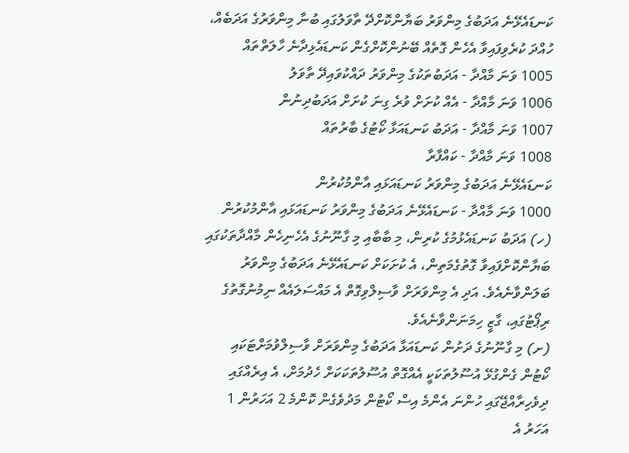ކަނޑައެޅޭނެ އަދަބުގެ މިންވަރު ބަޔާންކޮށްދޭ ތާވަލުގައި ބުނާ މިންވަރުގެ އަދަބެއް، ހުއްދަ ކުރެވިފައިވާ އެހެން ގޮތެއް ބޭނުންކޮށްގެން ކަނޑައެޅިދާނެ ހާލަތްތައް
1005 ވަނަ މާއްދާ - އަދަބުތަކުގެ މިންވަރު ދައްކުވައިދޭ ތާވަލު
1006 ވަނަ މާއްދާ - އެއް ކުށަށް ވުރެ ގިނަ ކުށަށް އަދަބުދިނުން
1007 ވަނަ މާއްދާ - އަދަބު ކަނޑައަޅާ ކޯޓުގެ ބާރުތައް
1008 ވަނަ މާއްދާ - ކައްފާރާ
ކަނޑައެޅޭނެ އަދަބުގެ މިންވަރު ކަނޑައަޅައި އާންމުކުރުން
1000 ވަނަ މާއްދާ - ކަނޑައެޅޭނެ އަދަބުގެ މިންވަރު ކަނޑައަޅައި އާންމުކުރުން
(ހ) އަދަބު ކަނޑައެޅުމުގެ ކުރިން، މި ބާބާއި މި ގާނޫނުގެ އެހެނިހެން މާއްދާތަކުގައި ބަޔާންކޮށްފައިވާ ގޮތުގެމަތިން، އެ ކުށަކަށް ކަނޑައެޅޭނެ އަދަބުގެ މިންވަރު ބަލަންވާނެއެވެ. އަދި އެ މިންވަރަށް ވާސިލްވިގޮތް އެ މައްސަލައެއް ނިމުނުގޮތުގެ ރިޕޯޓުގައި، ގާޒީ ހިމަނަންވާނެއެވެ.
(ށ) މި ގާނޫނުގެ ދަށުން ކަނޑައަޅާ އަދަބުގެ މިންވަރަށް ވާސިލްވުމަށްޓަކައި ކޯޓުން ގެންގުޅޭ އުސޫލުތަކަކީ އެއްގޮތް އުސޫލުތަކަކަށް ހެދުމަށް، އެ އިރެއްގައި ދިވެހިރާއްޖޭގައި ހުންނަ އެންމެ އިސް ކޯޓުން މަދުވެގެން ކޮންމެ 2 އަހަރުން 1 އަހަރު އެ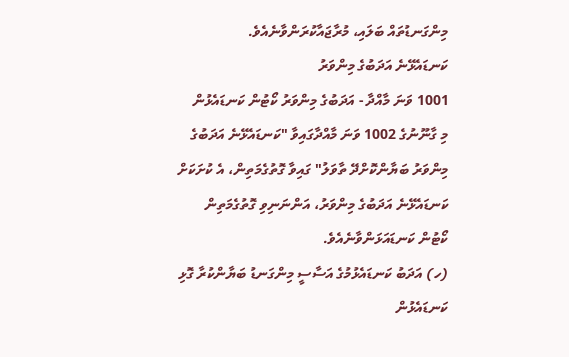މިންގަނޑުތައް ބަލައި، މުރާޖައާކުރަންވާނެއެވެ.
ކަނޑައެޅޭނެ އަދަބުގެ މިންވަރު
1001 ވަނަ މާއްދާ - އަދަބުގެ މިންވަރު ކޯޓުން ކަނޑައެޅުން
މި ގާނޫނުގެ 1002 ވަނަ މާއްދާގައިވާ "ކަނޑައެޅޭނެ އަދަބުގެ މިންވަރު ބަޔާންކޮށްދޭ ތާވަލު" ގައިވާ ގޮތުގެމަތިން، އެ ކުށަކަށް ކަނޑައެޅޭނެ އަދަބުގެ މިންވަރު، އަންނަނިވި ގޮތުގެމަތިން ކޯޓުން ކަނޑައަޅަންވާނެއެވެ.
(ހ) އަދަބު ކަނޑައެޅުމުގެ އަސާސީ މިންގަނޑު ބަޔާންކުރާ ގޮޅި ކަނޑައެޅުން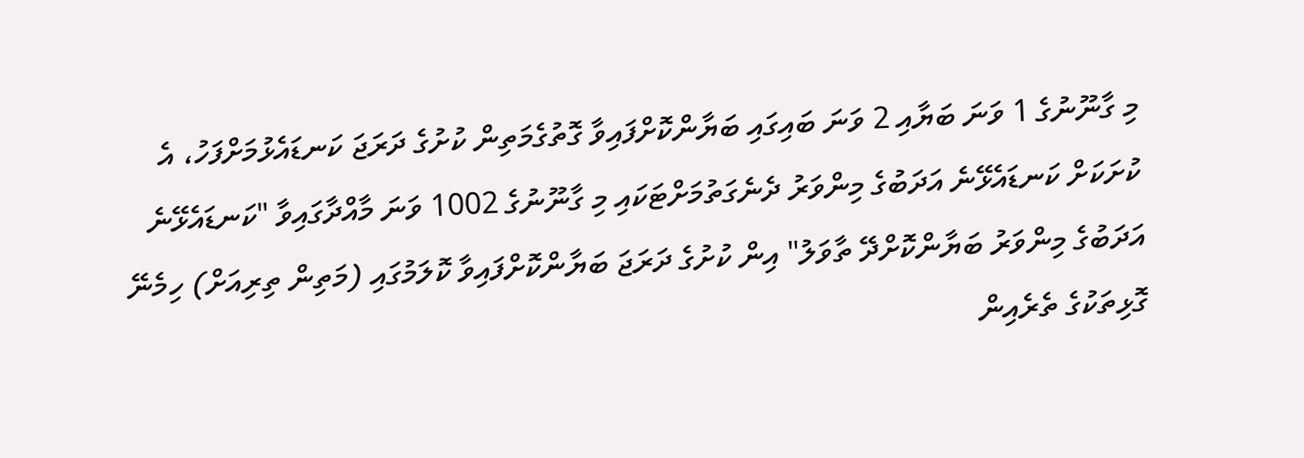މި ގާނޫނުގެ 1 ވަނަ ބަޔާއި 2 ވަނަ ބައިގައި ބަޔާންކޮށްފައިވާ ގޮތުގެމަތިން ކުށުގެ ދަރަޖަ ކަނޑައެޅުމަށްފަހު، އެ ކުށަކަށް ކަނޑައެޅޭނެ އަދަބުގެ މިންވަރު ދެނެގަތުމަށްޓަކައި މި ގާނޫނުގެ 1002 ވަނަ މާއްދާގައިވާ "ކަނޑައެޅޭނެ އަދަބުގެ މިންވަރު ބަޔާންކޮށްދޭ ތާވަލު" އިން ކުށުގެ ދަރަޖަ ބަޔާންކޮށްފައިވާ ކޮލަމުގައި (މަތިން ތިރިއަށް) ހިމެނޭ ގޮޅިތަކުގެ ތެރެއިން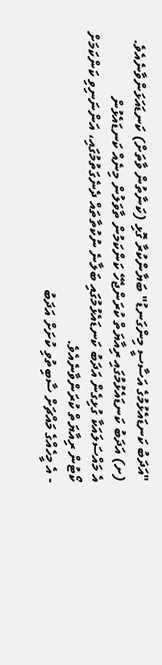"އަދަބު ކަނޑައެޅުމުގެ އަސާސީ މިންގަނޑު" ބަޔާންކުރާ ގޮޅި (ކަނާތުން ވާތަށް) ކަނޑައަޅަންވާނެއެވެ.
(ށ) އަދަބު ކަނޑައެޅުމުގައި ރިއާޔަތް ކުރަންޖެހޭ ކަންކަމުން ތާވަލުން މިނެއް ކަނޑައެޅުން
އެ މައްސަލައަކާ ގުޅިގެން އަދަބު ކަނޑައެޅުމުގައި ބަލާނެ ނުކުތާތައް ދެނެގަތުމުގައި، އަންނަނިވި ކަންކަމަށް ކޯޓުން ރިއާޔަތް ކުރަންވާނެއެވެ.
- އެ މީހެއްގެ މައްޗަށް ސާބިތުވި ކުށަށް އަދަބު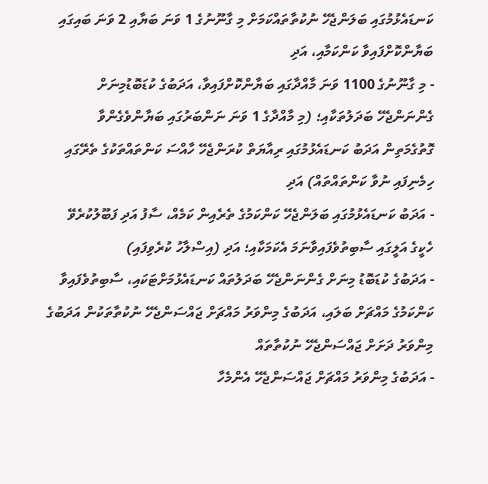ކަނޑައެޅުމުގައި ބަލަންޖެހޭ ނުކުތާތައްކަމަށް މި ގާނޫނުގެ 1 ވަނަ ބަޔާއި 2 ވަނަ ބައިގައި ބަޔާންކޮށްފައިވާ ކަންކަމާއި، އަދި
- މި ގާނޫނުގެ 1100 ވަނަ މާއްދާގައި ބަޔާންކޮށްފައިވާ، އަދަބުގެ ކުޑަބޮޑުމިނަށް ގެންނަންޖެހޭ ބަދަލުތަކާއި؛ (މި މާއްދާގެ 1 ވަނަ ނަންބަރުގައި ބަޔާންވެގެންވާ ގޮތުގެމަތިން އަދަބު ކަނޑައެޅުމުގައި ރިއާޔަތް ކުރަންޖެހޭ ހާއްސަ ކަންތައްތަކުގެ ތެރޭގައި ހިމެނިފައި ނުވާ ކަންތައްތައް) އަދި
- އަދަބު ކަނޑައެޅުމުގައި ބަލަންޖެހޭ ކަންކަމުގެ ތެރެއިން ކަމެއް، ސާފު އަދި ފަބޫލުކުރެވޭ ހެކީގެ އަލީގައި ސާބިތުވެފައިވާނަމަ އެކަމަކާއި؛ އަދި (އިސްލާހު ކުރެވިފައި)
- އަދަބުގެ ކުޑަބޮޑު މިނަށް ގެންނަންޖެހޭ ބަދަލުތައް ކަނޑައެޅުމަށްޓަކައި، ސާބިތުވެފައިވާ ކަންކަމުގެ މައްޗަށް ބަލައި، އަދަބުގެ މިންވަރު މައްޗަށް ޖައްސަންޖެހޭ ނުކުތާތަކުން އަދަބުގެ މިންވަރު ދަށަށް ޖައްސަންޖެހޭ ނުކުތާތައް
- އަދަބުގެ މިންވަރު މައްޗަށް ޖައްސަންޖެހޭ އެންމެހާ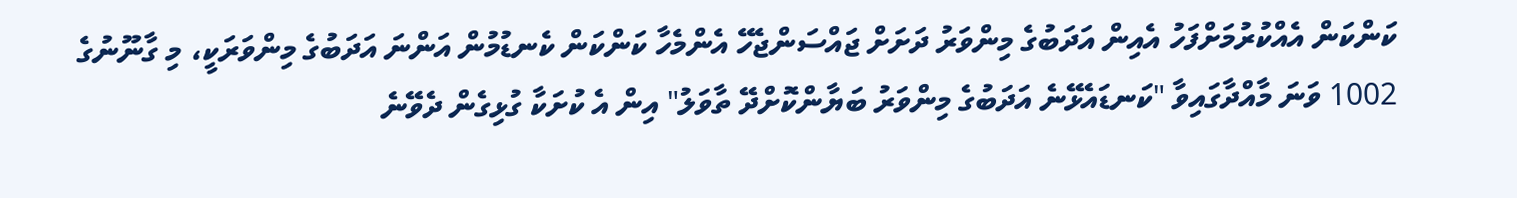ކަންކަން އެއްކުރުމަށްފަހު އެއިން އަދަބުގެ މިންވަރު ދަށަށް ޖައްސަންޖެހޭ އެންމެހާ ކަންކަން ކެނޑުމުން އަންނަ އަދަބުގެ މިންވަރަކީ، މި ގާނޫނުގެ 1002 ވަނަ މާއްދާގައިވާ "ކަނޑައެޅޭނެ އަދަބުގެ މިންވަރު ބަޔާންކޮށްދޭ ތާވަލު" އިން އެ ކުށަކާ ގުޅިގެން ދެވޭނެ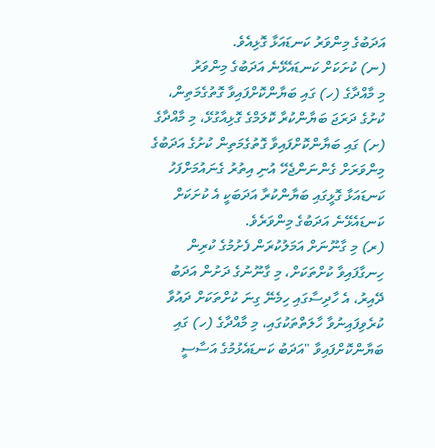އަދަބުގެ މިންވަރު ކަނޑައަޅާ ގޮޅިއެވެ.
(ނ) ކުށަކަށް ކަނޑައެޅޭނެ އަދަބުގެ މިންވަރު
މި މާއްދާގެ (ހ) ގައި ބަޔާންކޮށްފައިވާ ގޮތުގެމަތިން، ކުށުގެ ދަރަޖަ ބަޔާންކުރާ ކޮލަމްގެ ގޮޅިއާގުޅޭ، މި މާއްދާގެ (ށ) ގައި ބަޔާންކޮށްފައިވާ ގޮތުގެމަތިން ކުށުގެ އަދަބުގެ މިންވަރަށް ގެންނަންޖެހޭ އުނި އިތުރު ގެނައުމަށްފަހު ކަނޑައަޅާ ގޮޅީގައި ބަޔާންކުރާ އަދަބަކީ އެ ކުށަކަށް ކަނޑައެޅޭނެ އަދަބުގެ މިންވަރެވެ.
(ރ) މި ގާނޫނަށް އަމަލުކުރަން ފެށުމުގެ ކުރިން ހިނގާފައިވާ ކުށްތަކަށް، މި ގާނޫނުގެ ދަށުން އަދަބު ދޭއިރު، އެ ހާދިސާގައި ހިމެނޭ ގިނަ ކުށްތަކަށް ދައުވާ ކުރެވިފައިނުވާ ހާލަތްތަކުގައި، މި މާއްދާގެ (ހ) ގައި ބަޔާންކޮށްފައިވާ "އަދަބު ކަނޑައެޅުމުގެ އަސާސީ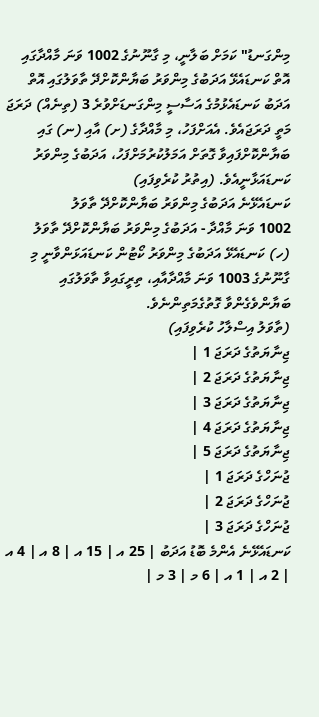މިންގަނޑު" ކަމަށް ބަލާނީ، މި ގާނޫނުގެ 1002 ވަނަ މާއްދާގައި އޮތް ކަނޑައެޅޭ އަދަބުގެ މިންވަރު ބަޔާންކޮށްދޭ ތާވަލުގައި އޮތް އަދަބު ކަނޑައެޅުމުގެ އަސާސީ މިންގަނޑަށްވުރެ 3 (ތިނެއް) ދަރަޖަ މަތީ ދަރަޖައެވެ. އެއަށްފަހު، މި މާއްދާގެ (ށ) އާއި (ނ) ގައި ބަޔާންކޮށްފައިވާ ގޮތަށް އަމަލުކުރުމަށްފަހު، އަދަބުގެ މިންވަރު ކަނޑައަޅާނީއެވެ. (އިތުރު ކުރެވިފައި)
ކަނޑައެޅޭނެ އަދަބުގެ މިންވަރު ބަޔާންކޮށްދޭ ތާވަލު
1002 ވަނަ މާއްދާ - އަދަބުގެ މިންވަރު ބަޔާންކޮށްދޭ ތާވަލު
(ހ) ކަނޑައެޅޭ އަދަބުގެ މިންވަރު ކޯޓުން ކަނޑައަޅަންވާނީ މި ގާނޫނުގެ 1003 ވަނަ މާއްދާއާއި، ތިރީގައިވާ ތާވަލުގައި ބަޔާންވެގެންވާ ގޮތުގެމަތިންނެވެ.
(ތާވަލު އިސްލާހު ކުރެވިފައި)
ޖިނާޔަތުގެ ދަރަޖަ 1 |
ޖިނާޔަތުގެ ދަރަޖަ 2 |
ޖިނާޔަތުގެ ދަރަޖަ 3 |
ޖިނާޔަތުގެ ދަރަޖަ 4 |
ޖިނާޔަތުގެ ދަރަޖަ 5 |
ޖުނަހްގެ ދަރަޖަ 1 |
ޖުނަހްގެ ދަރަޖަ 2 |
ޖުނަހްގެ ދަރަޖަ 3 |
ކަނޑައެޅޭނެ އެންމެ ބޮޑު އަދަބު | 25 އ | 15 އ | 8 އ | 4 އ | 2 އ | 1 އ | 6 މ | 3 މ |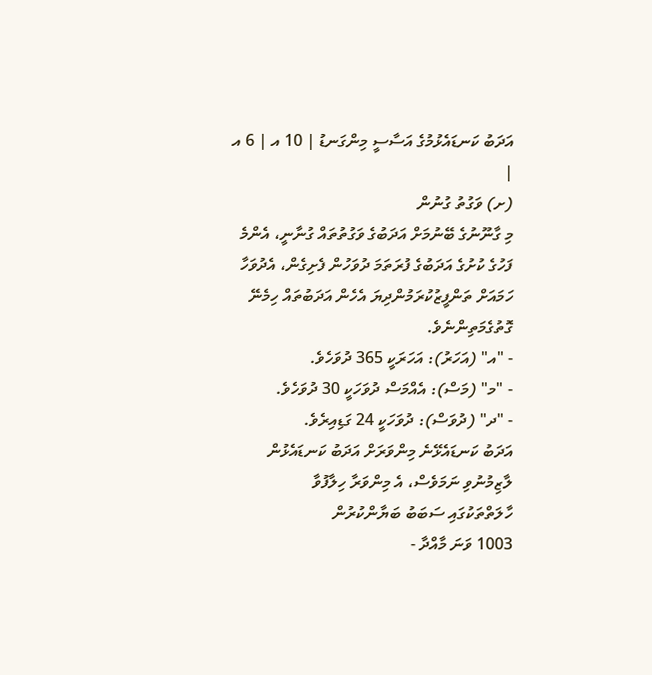އަދަބު ކަނޑައެޅުމުގެ އަސާސީ މިންގަނޑު | 10 އ | 6 އ |
(ށ) ވަގުތު ގުނުން
މި ގާނޫނުގެ ބޭނުމަށް އަދަބުގެ ވަގުތުތައް ގުނާނީ، އެންމެ ފަހުގެ ކުށުގެ އަދަބުގެ ފުރަތަމަ ދުވަހުން ފެށިގެން، އެދުވަހާ ހަމައަށް ތަންފީޒުކުރަމުންދިޔަ އެހެން އަދަބުތައް ހިމެނޭ ގޮތުގެމަތިންނެވެ.
- "އ" (އަހަރު): އަހަރަކީ 365 ދުވަހެވެ.
- "މ" (މަސް): އެއްމަސް ދުވަހަކީ 30 ދުވަހެވެ.
- "ދ" (ދުވަސް): ދުވަހަކީ 24 ގަޑިއިރެވެ.
އަދަބު ކަނޑައެޅޭނެ މިންވަރަށް އަދަބު ކަނޑައެޅުން ލާޒިމުނުވި ނަމަވެސް، އެ މިންވަރާ ހިލާފުވާ
ހާލަތްތަކުގައި ސަބަބު ބަޔާންކުރުން
1003 ވަނަ މާއްދާ -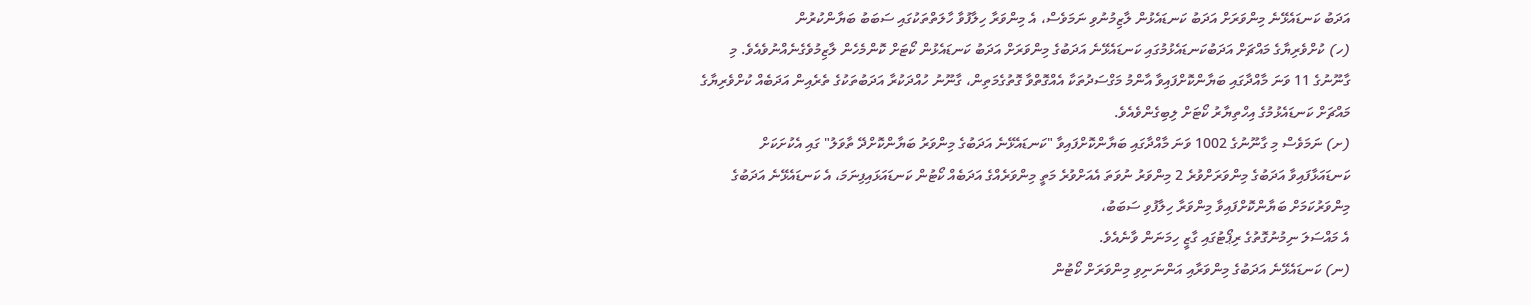އަދަބު ކަނޑައެޅޭނެ މިންވަރަށް އަދަބު ކަނޑައެޅުން ލާޒިމުނުވި ނަމަވެސް، އެ މިންވަރާ ހިލާފުވާ ހާލަތްތަކުގައި ސަބަބު ބަޔާންކުރުން
(ހ) ކުށްވެރިޔާގެ މައްޗަށް އަދަބުކަނޑައެޅުމުގައި ކަނޑައެޅޭނެ އަދަބުގެ މިންވަރަށް އަދަބު ކަނޑައެޅުން ކޯޓަށް ކޮންމެހެން ލާޒިމުވެގެނެއްނުވެއެވެ. މި ގާނޫނުގެ 11 ވަނަ މާއްދާގައި ބަޔާންކޮށްފައިވާ އާންމު މަގްސަދުތަކާ އެއްގޮތްވާ ގޮތުގެމަތިން، ގާނޫނު ހުއްދަކުރާ އަދަބުތަކުގެ ތެރެއިން އަދަބެއް ކުށްވެރިޔާގެ މައްޗަށް ކަނޑައެޅުމުގެ އިހްތިޔާރު ކޯޓަށް ލިބިގެންވެއެވެ.
(ށ) ނަމަވެސް މި ގާނޫނުގެ 1002 ވަނަ މާއްދާގައި ބަޔާންކޮށްފައިވާ "ކަނޑައެޅޭނެ އަދަބުގެ މިންވަރު ބަޔާންކޮށްދޭ ތާވަލު" ގައި އެކުށަކަށް ކަނޑައަޅާފައިވާ އަދަބުގެ މިންވަރަށްވުރެ 2 މިންވަރު ނުވަތަ އެއަށްވުރެ މަތީ މިންވަރެއްގެ އަދަބެއް ކޯޓުން ކަނޑައަޅައިފިނަމަ، އެ ކަނޑައެޅޭނެ އަދަބުގެ މިންވަރުކަމަށް ބަޔާންކޮށްފައިވާ މިންވަރާ ހިލާފުވި ސަބަބު،
އެ މައްސަލަ ނިމުނުގޮތުގެ ރިޕޯޓުގައި ގާޒީ ހިމަނަން ވާނެއެވެ.
(ނ) ކަނޑައެޅޭނެ އަދަބުގެ މިންވަރާއި އަންނަނިވި މިންވަރަށް ކޯޓުން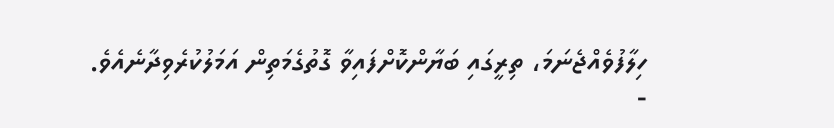ހިލާފުވެއްޖެނަމަ، ތިރީގައި ބަޔާންކޮށްފައިވާ ގޮތުގެމަތިން އަމަލުކުރެވިދާނެއެވެ.
-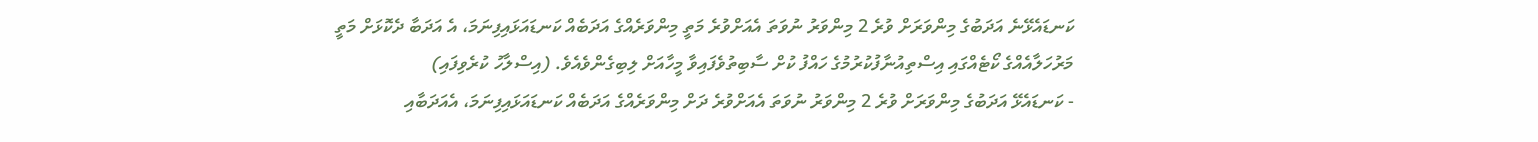ކަނޑައެޅޭނެ އަދަބުގެ މިންވަރަށް ވުރެ 2 މިންވަރު ނުވަތަ އެއަށްވުރެ މަތީ މިންވަރެއްގެ އަދަބެއް ކަނޑައަޅައިފިނަމަ، އެ އަދަބާ ދެކޮޅަށް މަތީ މަރުހަލާއެއްގެ ކޯޓެއްގައި އިސްތިއުނާފުކުރުމުގެ ހައްފު ކުށް ސާބިތުވެފައިވާ މީހާއަށް ލިބިގެންވެއެވެ. (އިސްލާހު ކުރެވިފައި)
- ކަނޑައެޅޭ އަދަބުގެ މިންވަރަށް ވުރެ 2 މިންވަރު ނުވަތަ އެއަށްވުރެ ދަށް މިންވަރެއްގެ އަދަބެއް ކަނޑައަޅައިފިނަމަ، އެއަދަބާއި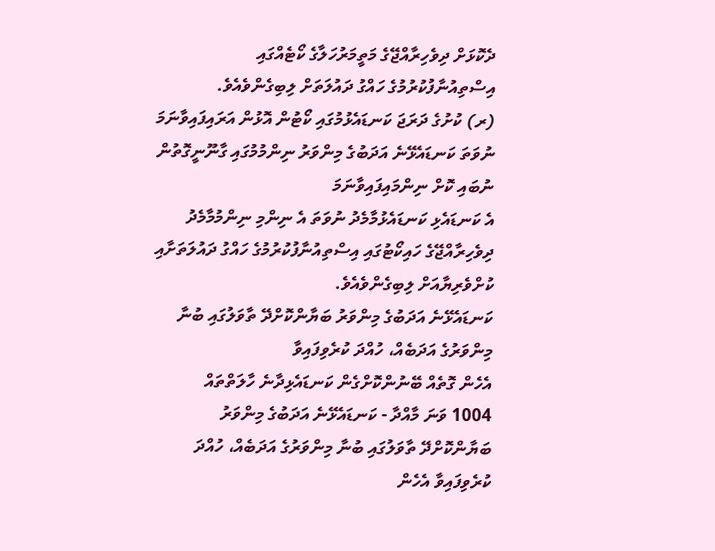ދެކޮޅަށް ދިވެހިރާއްޖޭގެ މަތީމަރުހަލާގެ ކޯޓެއްގައި އިސްތިއުނާފުކުރުމުގެ ހައްގު ދައުލަތަށް ލިބިގެންވެއެވެ.
(ރ) ކުށުގެ ދަރަޖަ ކަނޑައެޅުމުގައި ކޯޓުން އޮޅުން އަރައިފައިވާނަމަ ނުވަތަ ކަނޑައެޅޭނެ އަދަބުގެ މިންވަރު ނިންމުމުގައި ގާނޫނީގޮތުން ނުބައި ކޮށް ނިންމައިފައިވާނަމަ
އެ ކަނޑައެޅި ކަނޑައެޅުމާމެދު ނުވަތަ އެ ނިންމި ނިންމުމާމެދު ދިވެހިރާއްޖޭގެ ހައިކޯޓުގައި އިސްތިއުނާފުކުރުމުގެ ހައްގު ދައުލަތަށާއި ކުށްވެރިޔާއަށް ލިބިގެންވެއެވެ.
ކަނޑައެޅޭނެ އަދަބުގެ މިންވަރު ބަޔާންކޮށްދޭ ތާވަލުގައި ބުނާ މިންވަރުގެ އަދަބެއް، ހުއްދަ ކުރެވިފައިވާ
އެހެން ގޮތެއް ބޭނުންކޮށްގެން ކަނޑައެޅިދާނެ ހާލަތްތައް
1004 ވަނަ މާއްދާ - ކަނޑައެޅޭނެ އަދަބުގެ މިންވަރު ބަޔާންކޮށްދޭ ތާވަލުގައި ބުނާ މިންވަރުގެ އަދަބެއް، ހުއްދަ ކުރެވިފައިވާ އެހެން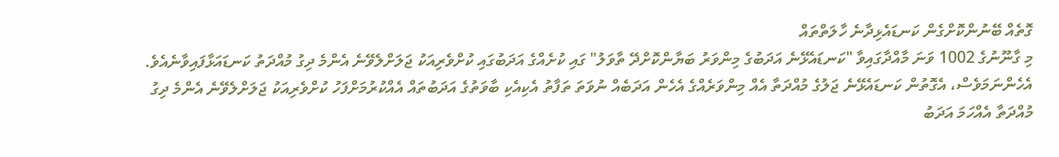ގޮތެއް ބޭނުންކޮށްގެން ކަނޑައެޅިދާނެ ހާލަތްތައް
މި ގާނޫނުގެ 1002 ވަނަ މާއްދާގައިވާ "ކަނޑައެޅޭނެ އަދަބުގެ މިންވަރު ބަޔާންކޮށްދޭ ތާވަލު" ގައި ކުށެއްގެ އަދަބުގައި ކުށްވެރިއަކު ޖަލަށްލެވޭނެ އެންމެ ދިގު މުއްދަތު ކަނޑައަޅާފައިވާނެއެވެ. އެހެންނަމަވެސް، އެގޮތުން ކަނޑައެޅޭނެ ޖަލުގެ މުއްދަތާ އެއް މިންވަރެއްގެ އެހެން އަދަބެއް ނުވަތަ ތަފާތު އެކިއެކި ބާވަތުގެ އަދަބުތައް އެއްކުރުމަށްފަހު ކުށްވެރިއަކު ޖަލަށްލެވޭނެ އެންމެ ދިގު މުއްދަތާ އެއްހަމަ އަދަބު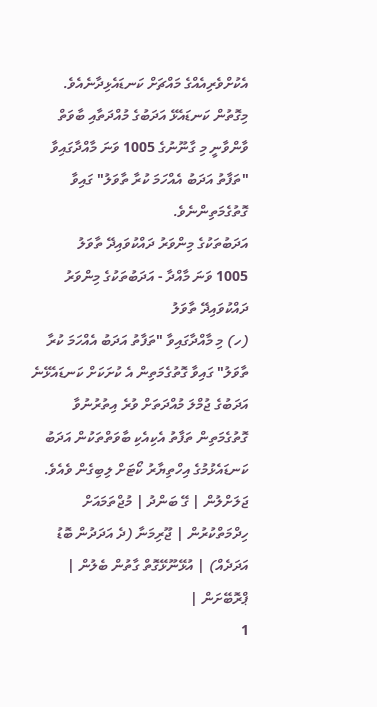އެކުށްވެރިއެއްގެ މައްޗަށް ކަނޑައެޅިދާނެއެވެ. މިގޮތުން ކަނޑައެޅޭ އަދަބުގެ މުއްދަތާއި ބާވަތް ވާންވާނީ މި ގާނޫނުގެ 1005 ވަނަ މާއްދާގައިވާ "ތަފާތު އަދަބު އެއްހަމަ ކުރާ ތާވަލު" ގައިވާ ގޮތުގެމަތިންނެވެ.
އަދަބުތަކުގެ މިންވަރު ދައްކުވައިދޭ ތާވަލު
1005 ވަނަ މާއްދާ - އަދަބުތަކުގެ މިންވަރު ދައްކުވައިދޭ ތާވަލު
(ހ) މި މާއްދާގައިވާ "ތަފާތު އަދަބު އެއްހަމަ ކުރާ ތާވަލު" ގައިވާ ގޮތުގެމަތިން އެ ކުށަކަށް ކަނޑައެޅޭނެ އަދަބުގެ ޖުމްލަ މުއްދަތަށް ވުރެ އިތުރުނުވާ ގޮތުގެމަތިން ތަފާތު އެކިއެކި ބާވަތްތަކުން އަދަބު ކަނޑައެޅުމުގެ އިހްތިޔާރު ކޯޓަށް ލިބިގެން ވެއެވެ.
ޖަލަށްލުން | ގޭ ބަންދު | މުޖްތަމައަށް ހިދްމަތްކުރުން | ޖޫރިމަނާ (ދެ އަދަދުން ބޮޑު އަދަދެއް) | އުޅޭނޫޅޭގޮތް ގާތުން ބެލުން | ޕްރޮބޭށަން |
1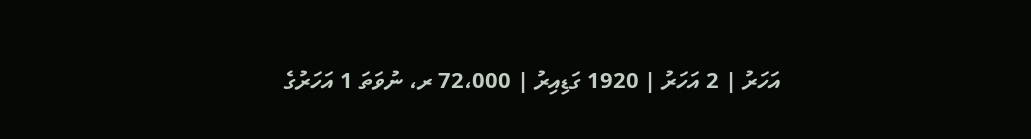އަހަރު | 2 އަހަރު | 1920 ގަޑިއިރު | 72،000 ރ، ނުވަތަ 1 އަހަރުގެ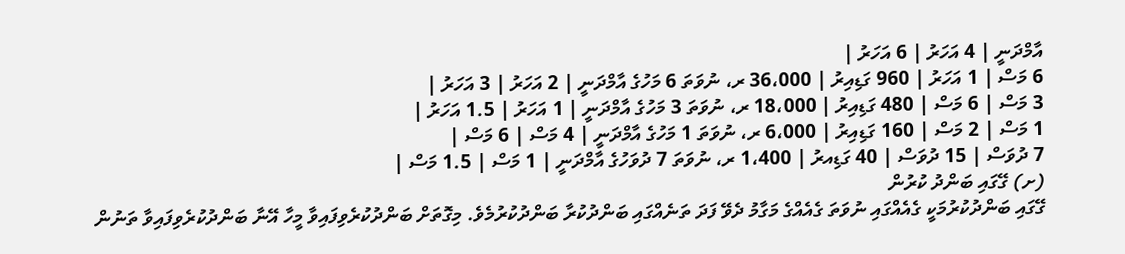އާމްދަނީ | 4 އަހަރު | 6 އަހަރު |
6 މަސް | 1 އަހަރު | 960 ގަޑިއިރު | 36،000 ރ، ނުވަތަ 6 މަހުގެ އާމްދަނީ | 2 އަހަރު | 3 އަހަރު |
3 މަސް | 6 މަސް | 480 ގަޑިއިރު | 18،000 ރ، ނުވަތަ 3 މަހުގެ އާމްދަނީ | 1 އަހަރު | 1.5 އަހަރު |
1 މަސް | 2 މަސް | 160 ގަޑިއިރު | 6،000 ރ، ނުވަތަ 1 މަހުގެ އާމްދަނީ | 4 މަސް | 6 މަސް |
7 ދުވަސް | 15 ދުވަސް | 40 ގަޑިއރު | 1،400 ރ، ނުވަތަ 7 ދުވަހުގެ އާމްދަނީ | 1 މަސް | 1.5 މަސް |
(ށ) ގޭގައި ބަންދު ކުރުން
ގޭގައި ބަންދުކުރުމަކީ ގެއެއްގައި ނުވަތަ ގެއެއްގެ މަގާމު ދެވޭ ފަދަ ތަނެއްގައި ބަންދުކުރާ ބަންދުކުރުމެވެ. މިގޮތަށް ބަންދުކުރެވިފައިވާ މީހާ އޭނާ ބަންދުކުރެވިފައިވާ ތަނުން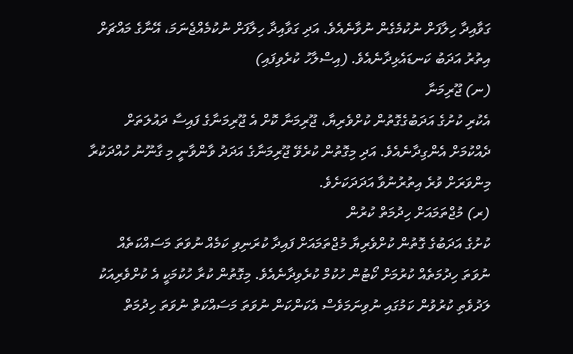ގަވާއިދާ ހިލާފަށް ނުކުމެގެން ނުވާނެއެވެ. އަދި ގަވާއިދާ ހިލާފަށް ނުކުމެއްޖެނަމަ، އޭނާގެ މައްޗަށް އިތުރު އަދަބު ކަނޑައެޅިދާނެއެވެ. (އިސްލާހު ކުރެވިފައި)
(ނ) ޖޫރިމަނާ
އެކުރި ކުށުގެ އަދަބުގެގޮތުން ކުށްވެރިޔާ، ޖޫރިމަނާ ކޮށް އެ ޖޫރިމަނާގެ ފައިސާ ދައުލަތަށް ދެއްކުމަށް އެންގިދާނެއެވެ. އަދި މިގޮތުން ކުރެވޭ ޖޫރިމަނާގެ އަދަދު ވާންވާނީ މި ގާނޫނު ހުއްދަކުރާ މިންވަރަށް ވުރެ އިތުރުނުވާ އަދަދަކަށެވެ.
(ރ) މުޖްތަމައަށް ހިދުމަތް ކުރުން
ކުށުގެ އަދަބުގެ ގޮތުން ކުށްވެރިޔާ މުޖްތަމައަށް ފައިދާ ކުރަނިވި ކަމެއް ނުވަތަ މަސައްކަތެއް ނުވަތަ ހިދުމަތެއް ކުރުމަށް ކޯޓުން ހުކުމް ކުރެވިދާނެއެވެ. މިގޮތުން ކުރާ ހުކުމަކީ އެ ކުށްވެރިއަކު ލަދުވެތި ކުރުވުން ކަމުގައި ނުވިނަމަވެސް އެކަންކަން ނުވަތަ މަސައްކަތް ނުވަތަ ހިދުމަތް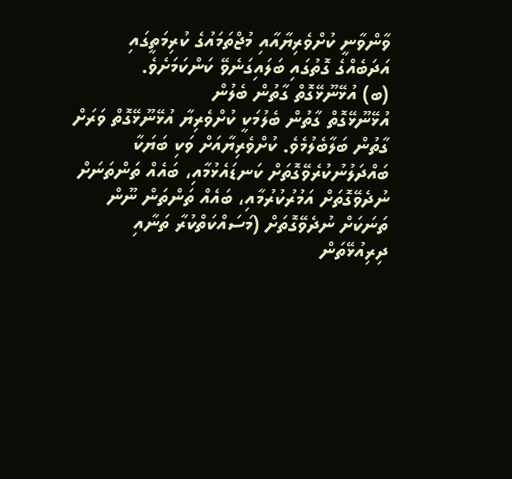ވާންވާނީ ކުށްވެރިޔާއާއި މުޖްތަމައުގެ ކުރިމަތީގައި އަދަބެއްގެ ގޮތުގައި ބަލައިގަނެވޭ ކަންކަމަށެވެ.
(ބ) އުޅޭނޫޅޭގޮތް ގާތުން ބެލުން
އުޅޭނޫޅޭގޮތް ގާތުން ބެލުމަކީ ކުށްވެރިޔާ އުޅޭނޫޅޭގޮތް ވަރަށް ގާތުން ބަލާބެލުމެވެ. ކުށްވެރިޔާއަށް ވަކި ބަޔަކާ ބައްދަލުނުކުރެވޭގޮތަށް ކަނޑައެޅުމާއި، ބައެއް ތަންތަނަށް ނުދެވޭގޮތަށް އަމުރުކުރުމާއި، ބައެއް ތަންތަން ނޫން ތަނަކަށް ނުދެވޭގޮތަށް (މަސައްކަތްކުރާ ތަނާއި ދިރިއުޅޭތަން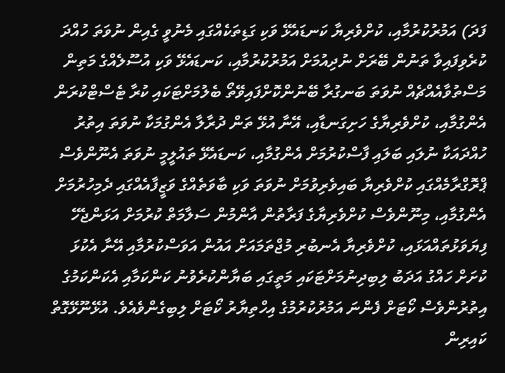ފަދަ) އަމުރުކުރުމާއި، ކުށްވެރިޔާ ކަނޑައެޅޭ ވަކި ގަޑިތަކެއްގައި މެނުވީ ގެއިން ނުވަތަ ހުއްދަ ކުރެވިފައިވާ ތަނުން ބޭރަށް ނުދިއުމަށް އަމުރުކުރުމާއި، ކަނޑައެޅޭ ވަކި އުސޫލެއްގެ މަތިން މަސްތުވާއެއްޗެއް ނުވަތަ ބަނގުރާ ބޭނުންކޮށްފައިވޭތޯ ބެލުމަށްޓަކައި ކުރާ ޓެސްޓްކުރަން އެންގުމާއި، ކުށްވެރިޔާގެ ހަށިގަނޑާއި، އޭނާ އުޅޭ ތަން ދުރާލާ އެންގުމަކާ ނުވަތަ އިތުރު ހުއްދައަކާ ނުލައި ބަލައި ފާސްކުރުމަށް އެންގުމާއި، ކަނޑައެޅޭ ތައުލީމީ ނުވަތަ އެނޫންވެސް ޕްރޮގްރާމެއްގައި ކުށްވެރިޔާ ބައިވެރިވުމަށް ނުވަތަ ވަކި ބާވަތެއްގެ ވަޒީފާއެއްގައި ދެމިހުރުމަށް އެންގުމާއި، މިނޫންވެސް ކުށްވެރިޔާގެ ފަރާތުން އާންމުން ސަލާމަތް ކުރުމަށް އަޅަންޖެހޭ ފިޔަވަޅުތައްއަޅައި، ކުށްވެރިޔާ އެނބުރި މުޖްތަމައަށް އައުން އަވަސްކުރުމާއި އޭނާ އެކުޅަ ކުށަށް ހައްގު އަދަބު ލިބިދިނުމަށްޓަކައި މަތީގައި ބަޔާންކުރެވުނު ކަންކަމާއި އެކަންކަމުގެ އިތުރުންވެސް ކޯޓަށް ފެންނަ އަމުރުކުރުމުގެ އިހްތިޔާރު ކޯޓަށް ލިބިގެންވެއެވެ. އުޅޭނޫޅޭގޮތް ކައިރިން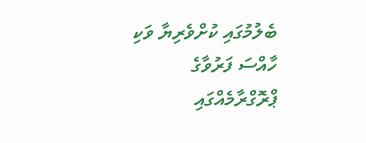ބެލުމުގައި ކުށްވެރިޔާ ވަކި ހާއްސަ ފަރުވާގެ ޕްރޮގްރާމެއްގައި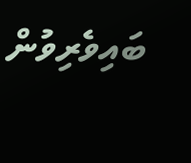ބައިވެރިވުން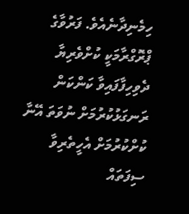ހިމެނިދާނެއެވެ. ފަރުވާގެ ޕްރޮގްރާމަކީ ކުށްވެރިޔާ ދެވިހިފާފައިވާ ކަންކަން ރަނގަޅުކުރުމަށް ނުވަތަ އޭނާ ކުށްކުރުމަށް އެހީތެރިވާ ސިފަތައް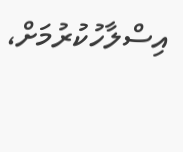އިސްލާހުކުރުމަށް،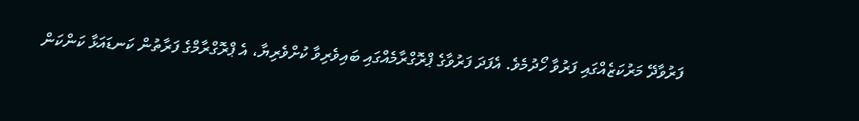ފަރުވާދޭ މަރުކަޒެއްގައި ފަރުވާ ހޯދުމެވެ. އެފަދަ ފަރުވާގެ ޕްރޮގްރާމެއްގައި ބައިވެރިވާ ކުށްވެރިޔާ، އެ ޕްރޮގްރާމްގެ ފަރާތުން ކަނޑައަޅާ ކަންކަން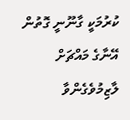ކުރުމަކީ ގާނޫނީ ގޮތުން އޭނާގެ މައްޗަށް ލާޒިމުވެގެންވާ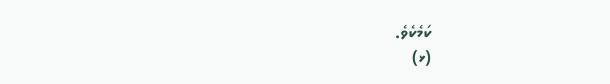ކަމެކެވެ.
(ޅ)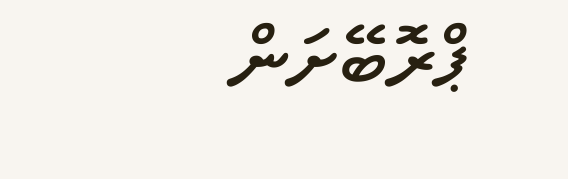ޕްރޮބޭށަން